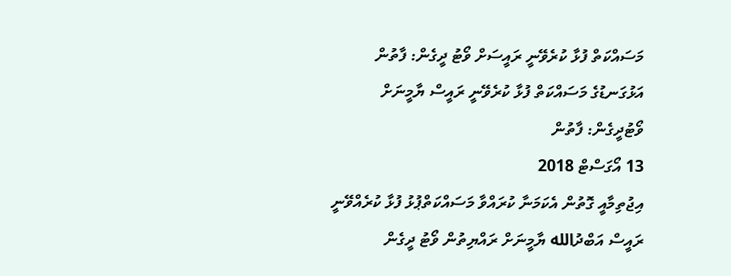މަސައްކަތް ފުޅާ ކުރެވޭނީ ރައީސަށް ވޯޓު ދީގެން: ފާތުން
އަޅުގަނޑުގެ މަސައްކަތް ފުޅާ ކުރެވޭނީ ރައީސް ޔާމީނަށް ވޯޓުދީގެން: ފާތުން
13 އޯގަސްޓް 2018
އިޖުތިމާއީ ގޮތުން އެކަމަނާ ކުރައްވާ މަސައްކަތްޕުޅު ފުޅާ ކުރެއްވޭނީ ރައީސް އަބްދުالله ޔާމީނަށް ރައްޔިތުން ވޯޓު ދީގެން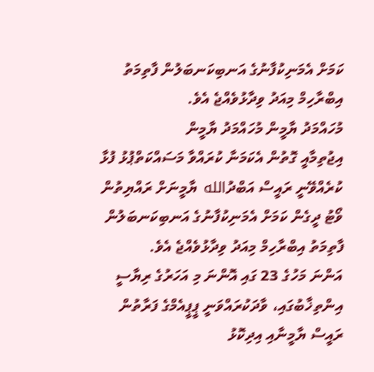ކަމަށް އެމަނިކުފާނުގެ އަނބިކަނބަލުން ފާތިމަތު އިބްރާހިމް މިއަދު ވިދާޅުވެއްޖެ އެވެ.
މުހައްމަދު ޔާމީން މުހައްމަދު ޔާމީން
އިޖުތިމާއީ ގޮތުން އެކަމަނާ ކުރައްވާ މަސައްކަތްޕުޅު ފުޅާ ކުރެއްވޭނީ ރައީސް އަބްދުالله ޔާމީނަށް ރައްޔިތުން ވޯޓު ދީގެން ކަމަށް އެމަނިކުފާނުގެ އަނބިކަނބަލުން ފާތިމަތު އިބްރާހިމް މިއަދު ވިދާޅުވެއްޖެ އެވެ.
އަންނަ މަހުގެ 23 ގައި އޮންނަ މި އަހަރުގެ ރިޔާސީ އިންތިޚާބުގައި، ވާދަކުރައްވަނީ ޕީޕީއެމްގެ ފަރާތުން ރައީސް ޔާމީނާއި އިދިކޮޅު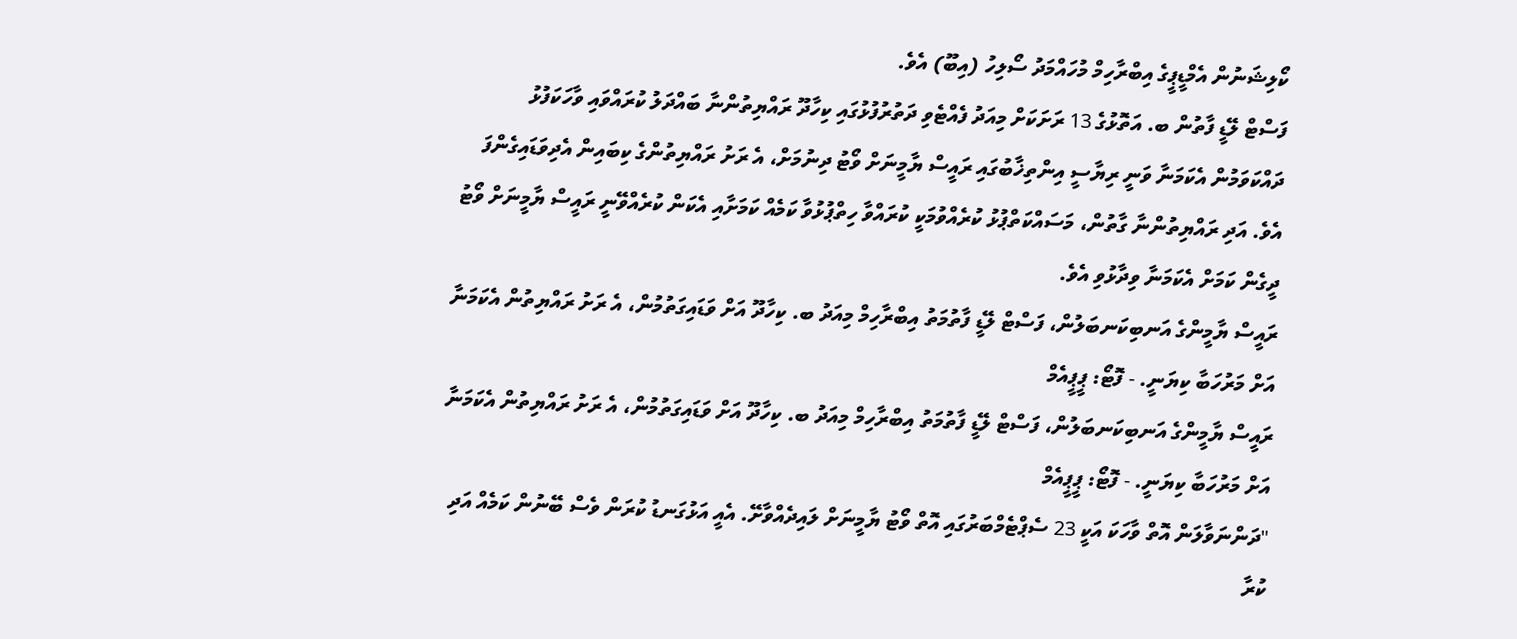ކޯލިޝަނުން އެމްޑީޕީގެ އިބްރާހިމް މުހައްމަދު ސޯލިހު (އިބޫ) އެވެ.
ފަސްޓް ލޭޑީ ފާތުން ބ. އަތޮޅުގެ 13 ރަށަކަށް މިއަދު ފެއްޓެވި ދަތުރުފުޅުގައި ކިހާދޫ ރައްޔިތުންނާ ބައްދަލު ކުރައްވައި ވާހަކަފުޅު ދައްކަވަމުން އެކަމަނާ ވަނީ ރިޔާސީ އިންތިޚާބުގައި ރައީސް ޔާމީނަށް ވޯޓު ދިނުމަށް، އެ ރަށު ރައްޔިތުންގެ ކިބައިން އެދިވަޑައިގެންފަ އެވެ. އަދި ރައްޔިތުންނާ ގާތުން، މަސައްކަތްޕުޅު ކުރެއްވުމަކީ ކުރައްވާ ހިތްޕުޅުވާ ކަމެއް ކަމަށާއި އެކަން ކުރެއްވޭނީ ރައީސް ޔާމީނަށް ވޯޓު ދީގެން ކަމަށް އެކަމަނާ ވިދާޅުވި އެވެ.
ރައީސް ޔާމީންގެ އަނބިކަނބަލުން، ފަސްޓް ލޭޑީ ފާތުމަތު އިބްރާހިމް މިއަދު ބ. ކިހާދޫ އަށް ވަޑައިގަތުމުން، އެ ރަށު ރައްޔިތުން އެކަމަނާ އަށް މަރުހަބާ ކިޔަނީ. - ފޮޓޯ: ޕީޕީއެމް
ރައީސް ޔާމީންގެ އަނބިކަނބަލުން، ފަސްޓް ލޭޑީ ފާތުމަތު އިބްރާހިމް މިއަދު ބ. ކިހާދޫ އަށް ވަޑައިގަތުމުން، އެ ރަށު ރައްޔިތުން އެކަމަނާ އަށް މަރުހަބާ ކިޔަނީ. - ފޮޓޯ: ޕީޕީއެމް
"ދަންނަވާލަން އޮތް ވާހަކަ އަކީ 23 ސެޕްޓެމްބަރުގައި އޮތް ވޯޓު ޔާމީނަށް ލައިދެއްވާށޭ. އެއީ އަޅުގަނޑު ކުރަން ވެސް ބޭނުން ކަމެއް އަދި ކުރާ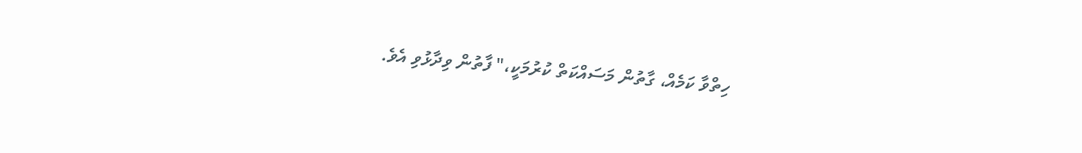ހިތްވާ ކަމެއް، ގާތުން މަސައްކަތް ކުރުމަކީ،" ފާތުން ވިދާޅުވި އެވެ.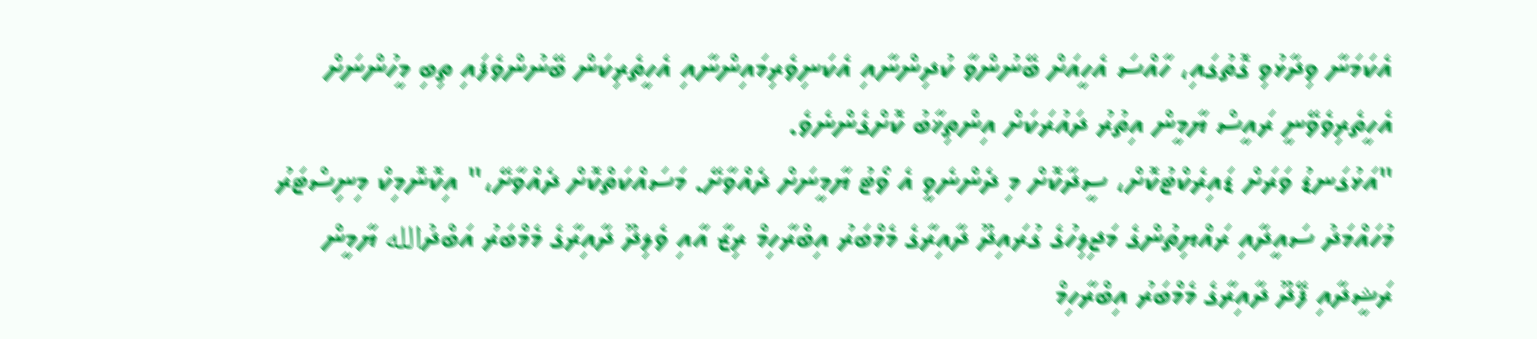އެކަމަނާ ވިދާޅުވި ގޮތުގައި، ހާއްސަ އެހީއަށް ބޭނުންވާ ކުދިންނާއި އެކަނިވެރިމައިންނާއި އެހީތެރިކަން ބޭނުންވެފައި ތިބި މީހުންނަށް އެހީތެރިވެވޭނީ ރައީސް ޔާމީން އިތުރު ދައުރަކަށް އިންތިޚާބު ކޮށްގެންނެވެ.
"އަޅުގަނޑު ވަރަށް ޑައިރެކްޓުކޮށް، ސީދާކޮށް މި ދެންނެވީ އެ ވޯޓު ޔާމީނަށް ދެއްވާށޭ. މަސައްކަތްކޮށް ދެއްވާށޭ،" އިކޮނޮމިކް މިނިސްޓަރު މުހައްމަދު ސައީދާއި ރައްޔިތުންގެ މަޖިލިހުގެ ގުރައިދޫ ދާއިރާގެ މެމްބަރު އިބްރާހިމް ރިޒާ އާއި ވެލިދޫ ދާއިރާގެ މެމްބަރު އަބްދުالله ޔާމީން ރަޝީދާއި ފޭދޫ ދާއިރާގެ މެމްބަރު އިބްރާހިމް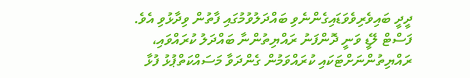ދީދީ ބައިވެރިވެވަޑައިގެންނެވި ބައްދަލުވުމުގައި ފާތުން ވިދާޅުވި އެވެ.
ފަސްޓް ލޭޑީ ވަނީ ދޮންފަނު ރައްޔިތުންނާ ބައްދަލު ކުރައްވައި، ރައްޔިތުންނަށްޓަކައި ކުރައްވަމުން ގެންދަވާ މަސައްކަތްޕުޅު ފުޅާ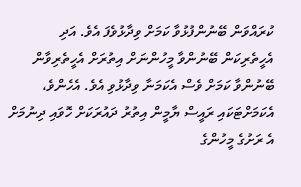ކުރައްވަން ބޭނުންފުޅުވާ ކަމަށް ވިދާޅުވެފަ އެވެ. އަދި އެހީތެރިކަން ބޭނުންވާ މީހުންނަށް އިތުރަށް އެހީތެރިވާން ބޭނުންވާ ކަމަށް ވެސް އެކަމަނާ ވިދާޅުވި އެވެ. އެހެންވެ، އެކަމަށްޓަކައި ރައީސް ޔާމީން އިތުރު ދައުރަކަށް ހޮވައި ދިނުމަށް އެ ރަށުގެ މީހުންގެ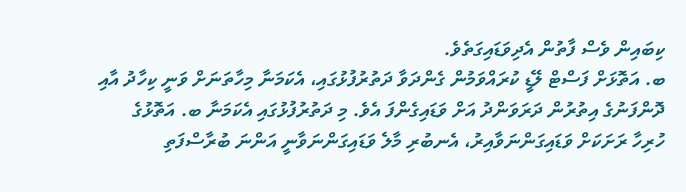ކިބައިން ވެސް ފާތުން އެދިވަޑައިގަތެވެ.
ބ. އަތޮޅަށް ފަސްޓް ލޭޑީ ކުރައްވަމުން ގެންދަވާ ދަތުރުފުޅުގައި، އެކަމަނާ މިހާތަނަށް ވަނީ ކިހާދު އާއި ދޮންފަނުގެ އިތުރުން ދަރަވަންދު އަށް ވަޑައިގެންފަ އެވެ. މި ދަތުރުފުޅުގައި އެކަމަނާ ބ. އަތޮޅުގެ ހުރިހާ ރަށަކަށް ވަޑައިގަންނަވާއިރު، އެނބުރި މާލެ ވަޑައިގަންނަވާނީ އަންނަ ބުރާސްފަތި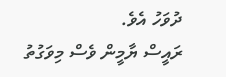ދުވަހު އެވެ.
ރައީސް ޔާމީން ވެސް މިވަގުތު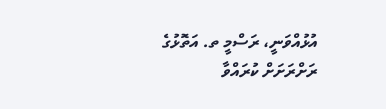އުޅުއްވަނީ، ރަސްމީ ތ. އަތޮޅުގެ ރަށްރަށަށް ކުރައްވާ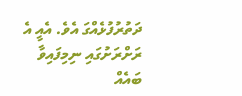ދަތުރުފުޅެއްގަ އެވެ. އެއީ އެ ރަށްރަށުގައި ނިމިފައިވާ ބައެއް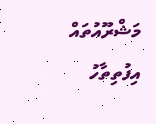މަޝްރޫއުތައް އިފުތިތާހު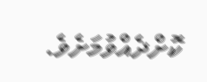ކޮށްދެއްވުމަށެވެ.